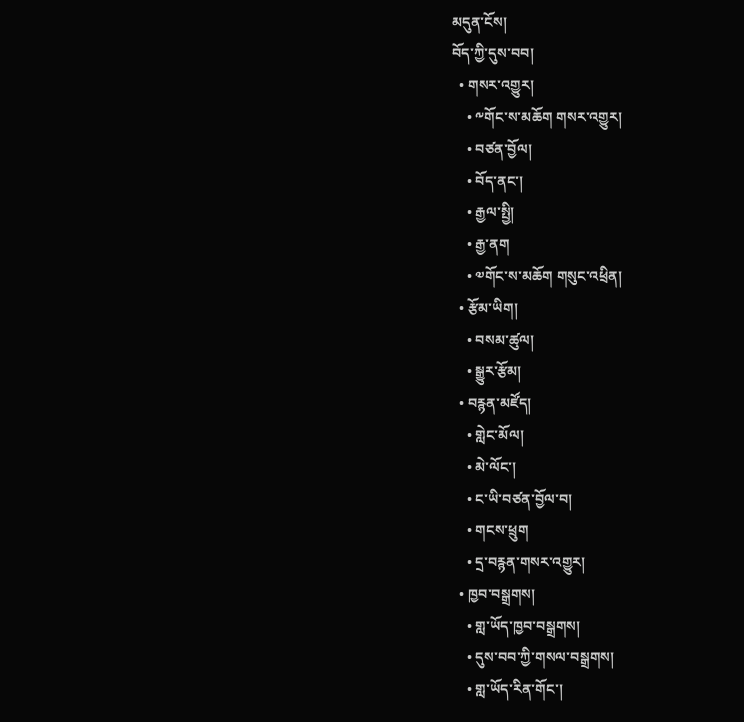མདུན་ངོས།
བོད་ཀྱི་དུས་བབ།
  • གསར་འགྱུར།
    • ༸གོང་ས་མཆོག གསར་འགྱུར།
    • བཙན་བྱོལ།
    • བོད་ནང་།
    • རྒྱལ་སྤྱི།
    • རྒྱ་ནག
    • ༧གོང་ས་མཆོག གསུང་འཕྲིན།
  • རྩོམ་ཡིག།
    • བསམ་ཚུལ།
    • སྒྱུར་རྩོམ།
  • བརྙན་མཛོད།
    • གླེང་མོལ།
    • མེ་ལོང་།
    • ང་ཡི་བཙན་བྱོལ་བ།
    • གངས་ཕྲུག
    • དྲ་བརྙན་གསར་འགྱུར།
  • ཁྱབ་བསྒྲགས།
    • གླ་ཡོད་ཁྱབ་བསྒྲགས།
    • དུས་བབ་ཀྱི་གསལ་བསྒྲགས།
    • གླ་ཡོད་རིན་གོང་།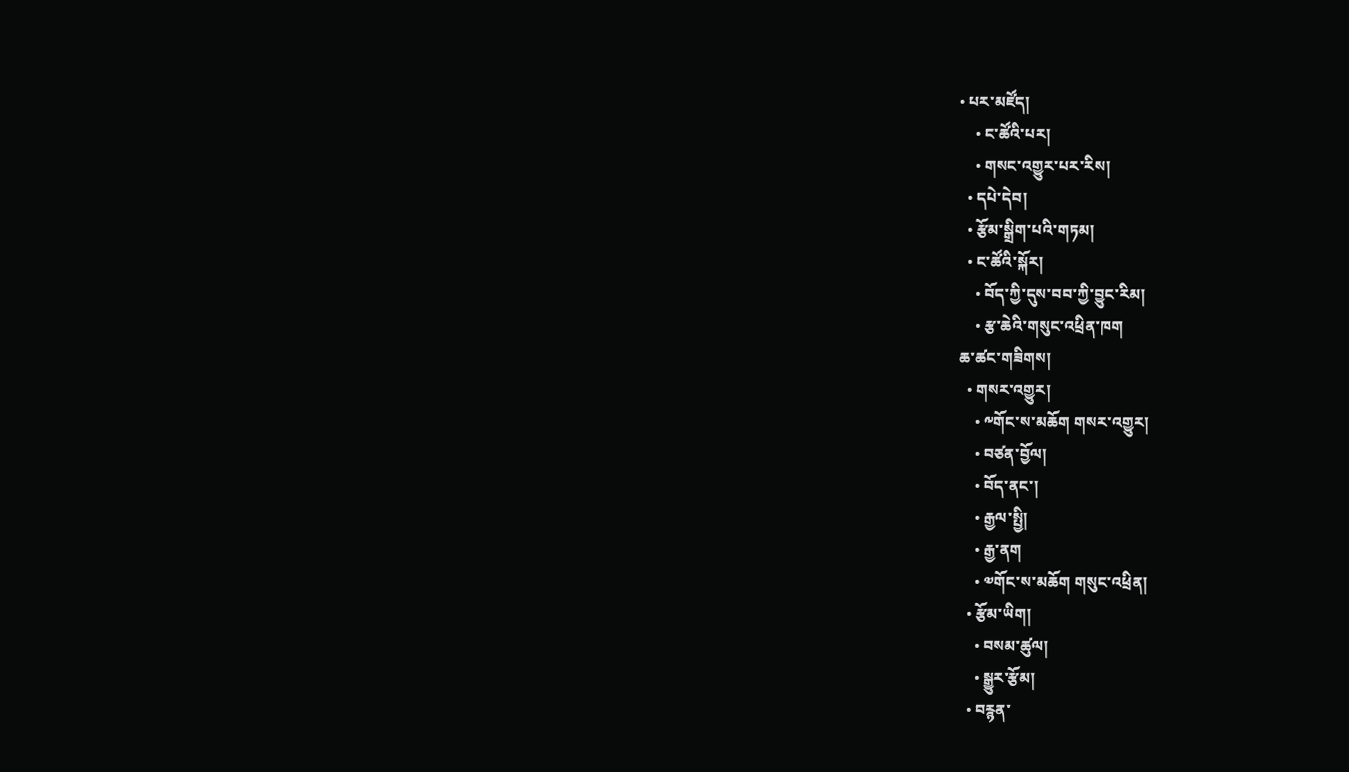• པར་མཛོད།
    • ང་ཚོའི་པར།
    • གསང་འགྱུར་པར་རིས།
  • དཔེ་དེབ།
  • རྩོམ་སྒྲིག་པའི་གཏམ།
  • ང་ཚོའི་སྐོར།
    • བོད་ཀྱི་དུས་བབ་ཀྱི་བྱུང་རིམ།
    • རྩ་ཆེའི་གསུང་འཕྲིན་ཁག
ཆ་ཚང་གཟིགས།
  • གསར་འགྱུར།
    • ༸གོང་ས་མཆོག གསར་འགྱུར།
    • བཙན་བྱོལ།
    • བོད་ནང་།
    • རྒྱལ་སྤྱི།
    • རྒྱ་ནག
    • ༧གོང་ས་མཆོག གསུང་འཕྲིན།
  • རྩོམ་ཡིག།
    • བསམ་ཚུལ།
    • སྒྱུར་རྩོམ།
  • བརྙན་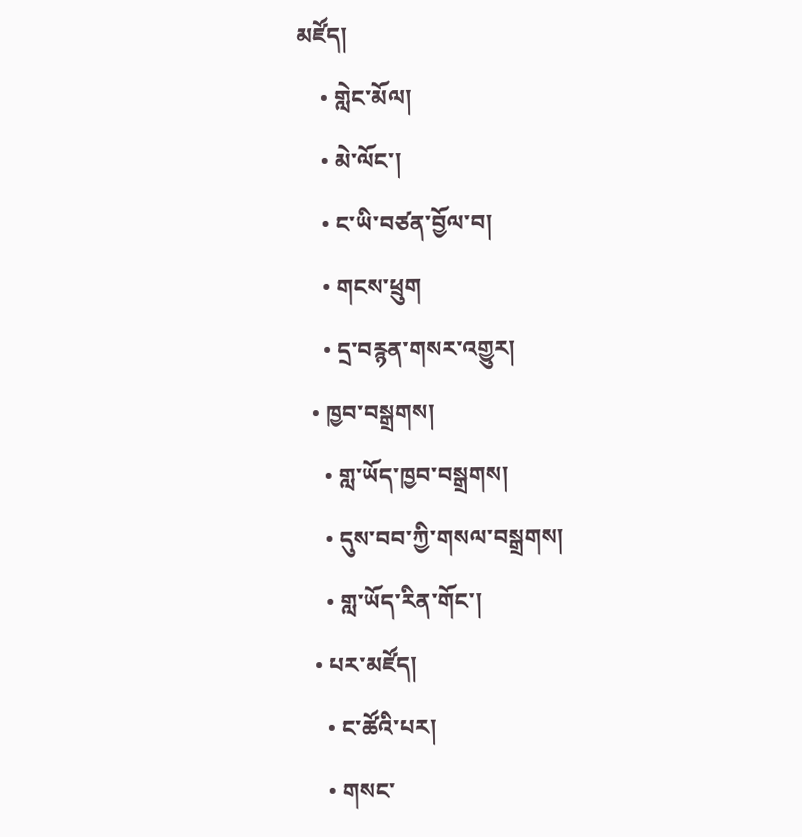མཛོད།
    • གླེང་མོལ།
    • མེ་ལོང་།
    • ང་ཡི་བཙན་བྱོལ་བ།
    • གངས་ཕྲུག
    • དྲ་བརྙན་གསར་འགྱུར།
  • ཁྱབ་བསྒྲགས།
    • གླ་ཡོད་ཁྱབ་བསྒྲགས།
    • དུས་བབ་ཀྱི་གསལ་བསྒྲགས།
    • གླ་ཡོད་རིན་གོང་།
  • པར་མཛོད།
    • ང་ཚོའི་པར།
    • གསང་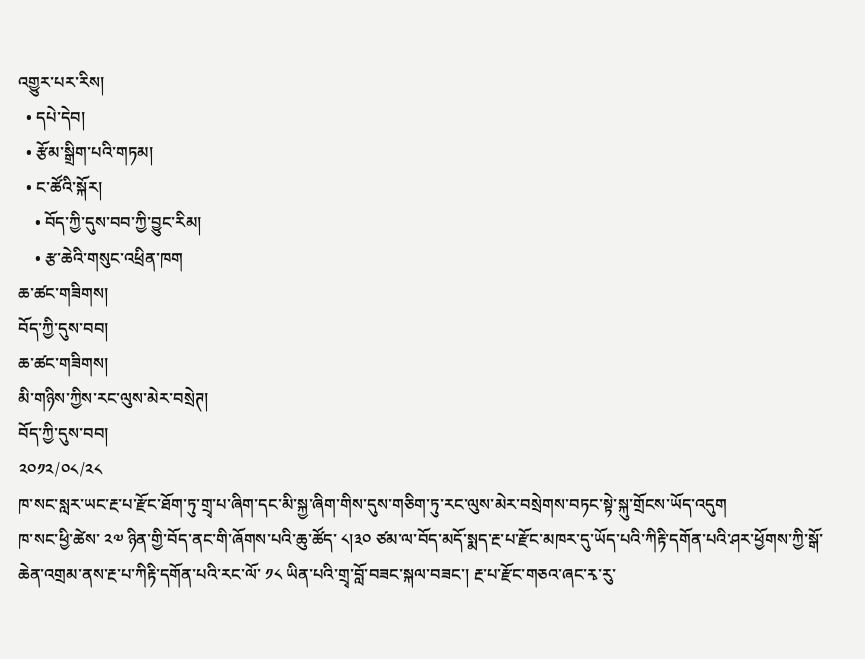འགྱུར་པར་རིས།
  • དཔེ་དེབ།
  • རྩོམ་སྒྲིག་པའི་གཏམ།
  • ང་ཚོའི་སྐོར།
    • བོད་ཀྱི་དུས་བབ་ཀྱི་བྱུང་རིམ།
    • རྩ་ཆེའི་གསུང་འཕྲིན་ཁག
ཆ་ཚང་གཟིགས།
བོད་ཀྱི་དུས་བབ།
ཆ་ཚང་གཟིགས།
མི་གཉིས་ཀྱིས་རང་ལུས་མེར་བསྲེཊ།
བོད་ཀྱི་དུས་བབ།
༢༠༡༢/༠༨/༢༨
ཁ་སང་སླར་ཡང་རྔ་པ་རྫོང་ཐོག་ཏུ་གྲྭ་པ་ཞིག་དང་མི་སྐྱ་ཞིག་གིས་དུས་གཅིག་ཏུ་རང་ལུས་མེར་བསྲེགས་བཏང་སྟེ་སྐུ་གྲོངས་ཡོད་འདུག
ཁ་སང་ཕྱི་ཚེས་ ༢༧ ཉིན་གྱི་བོད་ནང་གི་ཞོགས་པའི་ཆུ་ཚོད་ ༨།༣༠ ཙམ་ལ་བོད་མདོ་སྨད་རྔ་པ་རྫོང་མཁར་དུ་ཡོད་པའི་ཀིརྟི་དགོན་པའི་ཤར་ཕྱོགས་ཀྱི་སྒོ་ཆེན་འགྲམ་ནས་རྔ་པ་ཀིརྟི་དགོན་པའི་རང་ལོ་ ༡༨ ཡིན་པའི་གྲྭ་བློ་བཟང་སྐལ་བཟང་། རྔ་པ་རྫོང་གཅའ་ཞང་རྭ་རུ་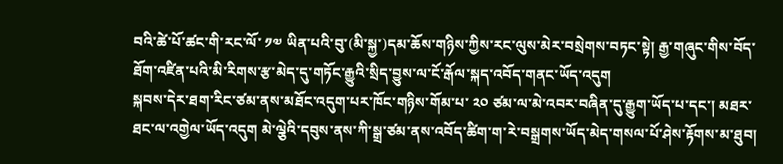བའི་ཚེ་པོ་ཚང་གི་རང་ལོ་ ༡༧ ཡིན་པའི་བུ་(མི་སྐྱ་)དམ་ཆོས་གཉིས་ཀྱིས་རང་ལུས་མེར་བསྲེགས་བཏང་སྟེ། རྒྱ་གཞུང་གིས་བོད་ཐོག་འཛིན་པའི་མི་རིགས་རྩ་མེད་དུ་གཏོང་རྒྱུའི་སྲིད་བྱུས་ལ་ངོ་རྒོལ་སྐད་འབོད་གནང་ཡོད་འདུག
སྐབས་དེར་ཐག་རིང་ཙམ་ནས་མཐོང་འདུག་པར་ཁོང་གཉིས་གོམ་པ་ ༢༠ ཙམ་ལ་མེ་འབར་བཞིན་དུ་རྒྱུག་ཡོད་པ་དང་། མཐར་ཐང་ལ་འགྱེལ་ཡོད་འདུག མེ་ལྕེའི་དབུས་ནས་ཀི་སྒྲ་ཙམ་ནས་འབོད་ཚིག་ག་རེ་བསྒྲགས་ཡོད་མེད་གསལ་པོ་ཤེས་རྟོགས་མ་ཐུབ།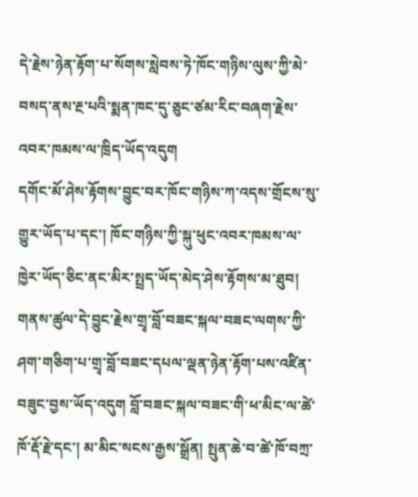དེ་རྗེས་ཉེན་རྟོག་པ་སོགས་སླེབས་ཏེ་ཁོང་གཉིས་ལུས་ཀྱི་མེ་བསད་ནས་རྔ་པའི་སྨན་ཁང་དུ་ཅུང་ཙམ་རིང་བཞག་རྗེས་འབར་ཁམས་ལ་ཁྲིད་ཡོད་འདུག
དགོང་མོ་ཤེས་རྟོགས་བྱུང་བར་ཁོང་གཉིས་ཀ་འདས་གྲོངས་སུ་གྱུར་ཡོད་པ་དང་། ཁོང་གཉིས་ཀྱི་སྐུ་ཕུང་འབར་ཁམས་ལ་ཁྱེར་ཡོད་ཅིང་ནང་མིར་སྤྲད་ཡོད་མེད་ཤེས་རྟོགས་མ་ཐུབ།
གནས་ཚུལ་དེ་བྱུང་རྗེས་གྲྭ་བློ་བཟང་སྐལ་བཟང་ལགས་ཀྱི་ཤག་གཅིག་པ་གྲྭ་བློ་བཟང་དཔལ་ལྡན་ཉེན་རྟོག་པས་འཛིན་བཟུང་བྱས་ཡོད་འདུག བློ་བཟང་སྐལ་བཟང་གི་ཕ་མིང་ལ་ཚེ་ཁོ་རྡོ་རྗེ་དང་། མ་མིང་སངས་རྒྱས་སྒྲོན། སྤུན་ཆེ་བ་ཚེ་ཁོ་བཀྲ་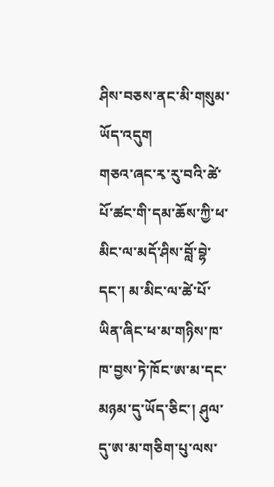ཤིས་བཅས་ནང་མི་གསུམ་ཡོད་འདུག
གཅའ་ཞང་རྭ་རུ་བའི་ཚེ་པོ་ཚང་གི་དམ་ཆོས་ཀྱི་ཕ་མིང་ལ་མདོ་ཤིས་བློ་བྷེ་དང་། མ་མིང་ལ་ཚེ་པོ་ཡིན་ཞིང་ཕ་མ་གཉིས་ཁ་ཁ་བྱས་ཏེ་ཁོང་ཨ་མ་དང་མཉམ་དུ་ཡོད་ཅིང་། ཤུལ་དུ་ཨ་མ་གཅིག་པུ་ལས་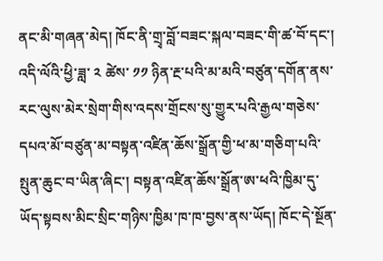ནང་མི་གཞན་མེད། ཁོང་ནི་གྲྭ་བློ་བཟང་སྐལ་བཟང་གི་ཚ་བོ་དང་། འདི་ལོའི་ཕྱི་ཟླ་ ༢ ཚེས་ ༡༡ ཉིན་རྔ་པའི་མ་མའི་བཙུན་དགོན་ནས་རང་ལུས་མེར་སྲེག་གིས་འདས་གྲོངས་སུ་གྱུར་པའི་རྒྱལ་གཅེས་དཔའ་མོ་བཙུན་མ་བསྟན་འཛིན་ཆོས་སྒྲོན་གྱི་ཕ་མ་གཅིག་པའི་སྤུན་ཆུང་བ་ཡིན་ཞིང་། བསྟན་འཛིན་ཆོས་སྒྲོན་ཨ་ཕའི་ཁྱིམ་དུ་ཡོད་སྟབས་མིང་སྲིང་གཉིས་ཁྱིམ་ཁ་ཁ་བྱས་ནས་ཡོད། ཁོང་དེ་སྔོན་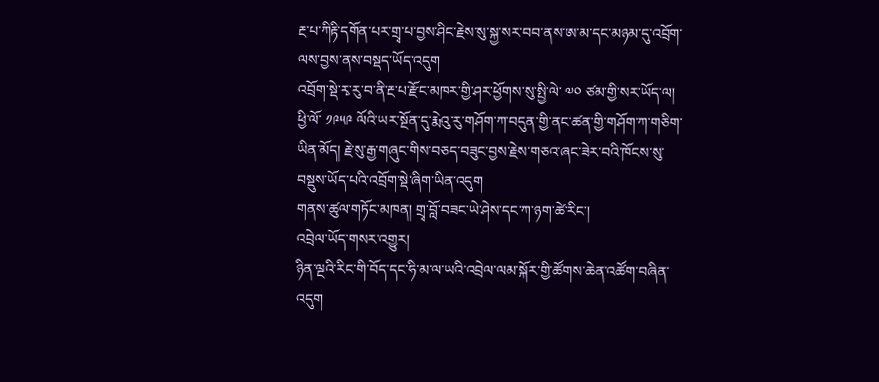རྔ་པ་ཀིརྟི་དགོན་པར་གྲྭ་པ་བྱས་ཤིང་རྗེས་སུ་སྐྱ་སར་བབ་ནས་ཨ་མ་དང་མཉམ་དུ་འབྲོག་ལས་བྱས་ནས་བསྡད་ཡོད་འདུག
འབྲོག་སྡེ་རྭ་རུ་བ་ནི་རྔ་པ་རྫོང་མཁར་གྱི་ཤར་ཕྱོགས་སུ་སྤྱི་ལེ་ ༧༠ ཙམ་གྱི་སར་ཡོད་ལ། ཕྱི་ལོ་ ༡༩༥༩ ལོའི་ཡར་སྔོན་དུ་རྨེའུ་རུ་གཤོག་ཀ་བདུན་གྱི་ནང་ཚན་གྱི་གཤོག་ཀ་གཅིག་ཡིན་མོད། རྗེ་སུ་རྒྱ་གཞུང་གིས་བཅད་བཟུང་བྱས་རྗེས་གཅའ་ཞང་ཟེར་བའི་ཁོངས་སུ་བསྡུས་ཡོད་པའི་འབྲོག་སྡེ་ཞིག་ཡིན་འདུག
གནས་ཚུལ་གཏོང་མཁན། གྲྭ་བློ་བཟང་ཡེ་ཤེས་དང་ཀ་ཉག་ཚེ་རིང་།
འབྲེལ་ཡོད་གསར་འགྱུར།
ཉིན་ལྔའི་རིང་གི་བོད་དང་ཧི་མ་ལ་ཡའི་འབྲེལ་ལམ་སྐོར་གྱི་ཚོགས་ཆེན་འཚོག་བཞིན་འདུག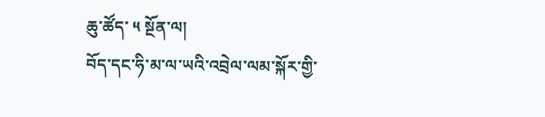ཆུ་ཚོད་ ༥ སྔོན་ལ།
བོད་དང་ཧི་མ་ལ་ཡའི་འབྲེལ་ལམ་སྐོར་གྱི་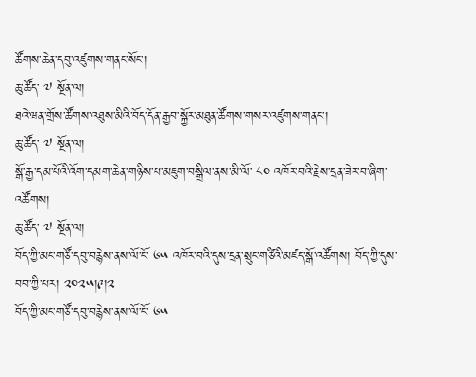ཚོགས་ཆེན་དབུ་འཛུགས་གནང་སོང་།
ཆུ་ཚོད་ ༧ སྔོན་ལ།
ཐའེ་ཝན་གྲོས་ཚོགས་འཐུས་མིའི་བོད་དོན་རྒྱབ་སྐྱོར་མཐུན་ཚོགས་གསར་འཛུགས་གནང་།
ཆུ་ཚོད་ ༧ སྔོན་ལ།
སྒོ་རྒྱ་དམ་པོའི་འོག་དམག་ཆེན་གཉིས་པ་མཇུག་བསྒྲིལ་ནས་མི་ལོ་ ༨༠ འཁོར་བའི་རྗེས་དྲན་ཟེར་བ་ཞིག་འཚོགས།
ཆུ་ཚོད་ ༧ སྔོན་ལ།
བོད་ཀྱི་མང་གཙོ་དབུ་བརྙེས་ནས་ལོ་ངོ་ ༦༥ འཁོར་བའི་དུས་དྲན་སྲུང་གཙིའི་མཛད་སྒོ་འཚོགས། བོད་ཀྱི་དུས་བབ་ཀྱི་པར། ༢༠༢༥།༩།༢
བོད་ཀྱི་མང་གཙོ་དབུ་བརྙེས་ནས་ལོ་ངོ་ ༦༥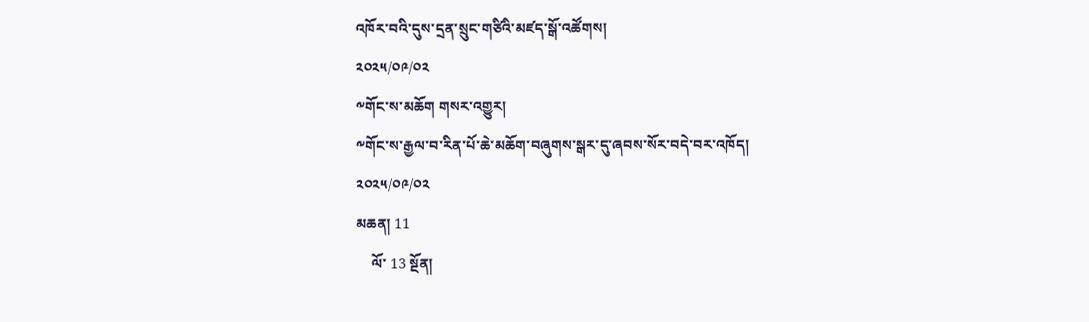འཁོར་བའི་དུས་དྲན་སྲུང་གཙིའི་མཛད་སྒོ་འཚོགས།
༢༠༢༥/༠༩/༠༢
༸གོང་ས་མཆོག གསར་འགྱུར།
༸གོང་ས་རྒྱལ་བ་རིན་པོ་ཆེ་མཆོག་བཞུགས་སྒར་དུ་ཞབས་སོར་བདེ་བར་འཁོད།
༢༠༢༥/༠༩/༠༢
མཆན། 11
    ལོ་ 13 སྔོན།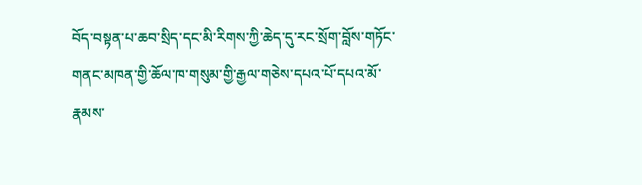བོད་བསྟན་པ་ཆབ་སྲིད་དང་མི་རིགས་ཀྱི་ཆེད་དུ་རང་སྲོག་བློས་གཏོང་གནང་མཁན་གྱི་ཆོལ་ཁ་གསུམ་གྱི་རྒྱལ་གཅེས་དཔའ་པོ་དཔའ་མོ་རྣམས་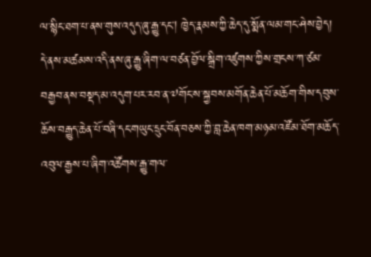ལ་སྙིང་ཐག་པ་ནས་གུས་འདུད་ཞུ་རྒྱུ་དང། ཁྱེད་རྣམས་ཀྱི་ཆེད་དུ་སྨོན་ལམ་གང་ཤེས་བྱེད། དེ་ནས་མཚམས་འདི་ནས་ཞུ་རྒྱུ་ཞིག་ལ་བཙན་བྱོལ་སྒྲིག་འཛུགས་ཀྱིས་གྲངས་ཀ་ཙམ་བརྒྱབ་ནས་བསྡད་མ་འདུག་པར་རབ་ན་༧གོང་ས་སྐྱབས་མགོན་ཆེན་པོ་མཆོག་གིས་དབུས་ཆོས་བརྒྱུད་ཆེན་པོ་བཞི་དང་གཡུང་དྲུང་བོན་བཅས་ཀྱི་བླ་ཆེན་ཁག་མཉམ་འཛོམ་ཐོག་མཆོད་འབུལ་རྒྱས་པ་ཞིག་འཚོགས་རྒྱུ་གལ་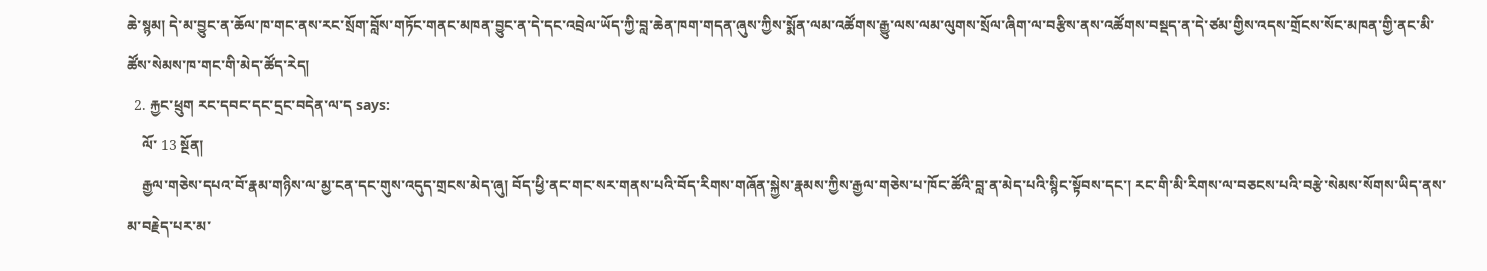ཆེ་སྙམ། དེ་མ་བྱུང་ན་ཆོལ་ཁ་གང་ནས་རང་སྲོག་བློས་གཏོང་གནང་མཁན་བྱུང་ན་དེ་དང་འབྲེལ་ཡོད་ཀྱི་བླ་ཆེན་ཁག་གདན་ཞུས་ཀྱིས་སྨོན་ལམ་འཚོགས་རྒྱུ་ལས་ལམ་ལུགས་སྲོལ་ཞིག་ལ་བརྩིས་ནས་འཚོགས་བསྡད་ན་དེ་ཙམ་གྱིས་འདས་གྲོངས་སོང་མཁན་གྱི་ནང་མི་ཚོས་སེམས་ཁ་གང་གི་མེད་ཚོད་རེད།
  2. རྐྱང་ཕྲུག རང་དབང་དང་དྲང་བདེན་ལ་ད says:
    ལོ་ 13 སྔོན།
    རྒྱལ་གཅེས་དཔའ་བོ་རྣམ་གཉིས་ལ་མྱ་ངན་དང་གུས་འདུད་གྲངས་མེད་ཞུ། བོད་ཕྱི་ནང་གང་སར་གནས་པའི་བོད་རིགས་གཞོན་སྐྱེས་རྣམས་ཀྱིས་རྒྱལ་གཅེས་པ་ཁོང་ཚོའི་བླ་ན་མེད་པའི་སྙིང་སྟོབས་དང་། རང་གི་མི་རིགས་ལ་བཅངས་པའི་བརྩེ་སེམས་སོགས་ཡིད་ནས་མ་བརྗེད་པར་མ་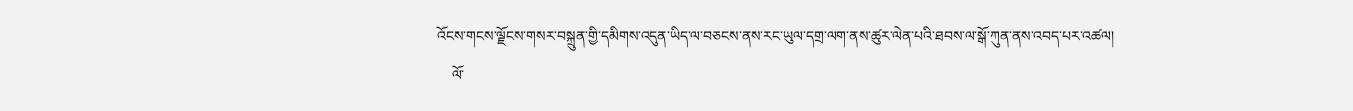འོངས་གངས་ལྗོངས་གསར་བསྐྲུན་གྱི་དམིགས་འདུན་ཡིད་ལ་བཅངས་ནས་རང་ཡུལ་དགྲ་ལག་ནས་ཚུར་ལེན་པའི་ཐབས་ལ་སྒོ་ཀུན་ནས་འབད་པར་འཚལ།
    ལོ་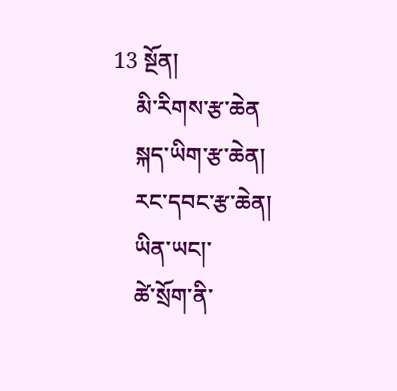13 སྔོན།
    མི་རིགས་རྩ་ཆེན
    སྐད་ཡིག་རྩ་ཆེན།
    རང་དབང་རྩ་ཆེན།
    ཡིན་ཡང།་
    ཚེ་སྲོག་ནི་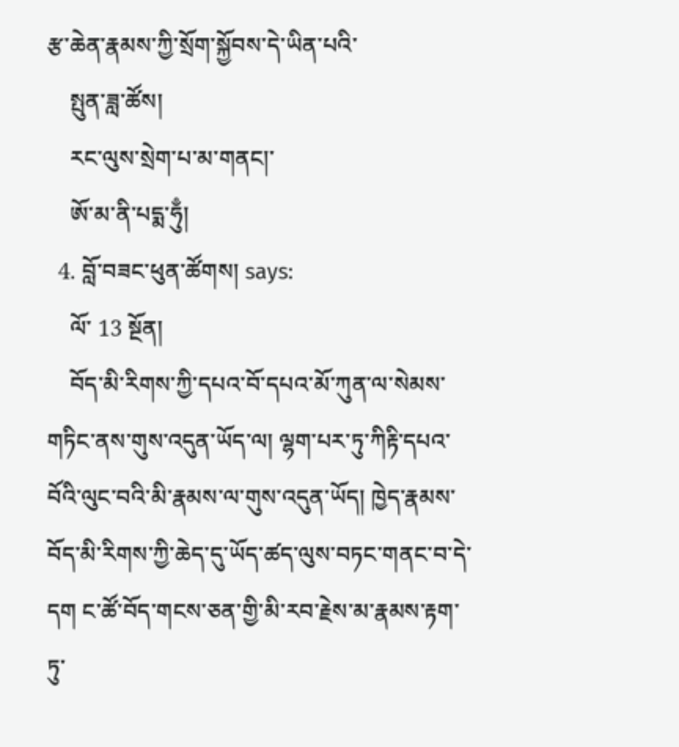རྩ་ཆེན་རྣམས་ཀྱི་སྲོག་སྐྱོབས་དེ་ཡིན་པའི་
    སྤུན་ཟླ་ཚོས།
    རང་ལུས་སྲེག་པ་མ་གནང།་
    ཨོ་མ་ནི་པདྨ་ཧུྃ།
  4. བློ་བཟང་ཕུན་ཚོགས། says:
    ལོ་ 13 སྔོན།
    བོད་མི་རིགས་ཀྱི་དཔའ་བོ་དཔའ་མོ་ཀུན་ལ་སེམས་གཏིང་ནས་གུས་འདུན་ཡོད་ལ། ལྷག་པར་ཏུ་ཀིརྟི་དཔའ་བོའི་ལུང་བའི་མི་རྣམས་ལ་གུས་འདུན་ཡོད། ཁྱེད་རྣམས་བོད་མི་རིགས་ཀྱི་ཆེད་དུ་ཡོད་ཚད་ལུས་བཏང་གནང་བ་དེ་དག ང་ཚོ་བོད་གངས་ཅན་གྱི་མི་རབ་རྗེས་མ་རྣམས་རྟག་ཏུ་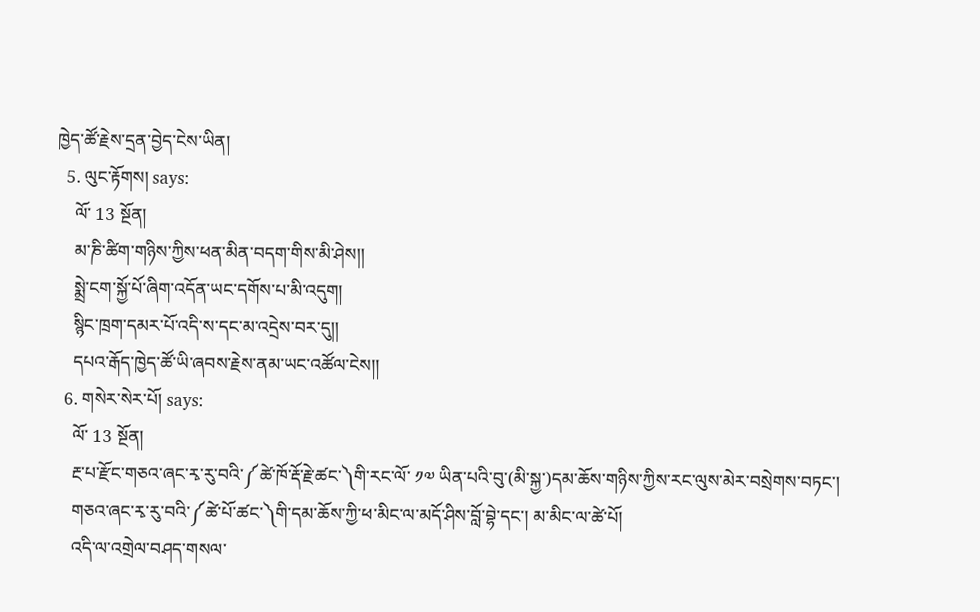ཁྱེད་ཚོ་རྗེས་དྲན་བྱེད་ངེས་ཡིན།
  5. ལུང་རྟོགས། says:
    ལོ་ 13 སྔོན།
    མ་ཎི་ཚིག་གཉིས་ཀྱིས་ཕན་མིན་བདག་གིས་མི་ཤེས།།
    སྨྲེ་ངག་སྐྱོ་པོ་ཞིག་འདོན་ཡང་དགོས་པ་མི་འདུག།
    སྙིང་ཁྲག་དམར་པོ་འདི་ས་དང་མ་འདྲེས་བར་དུ།།
    དཔའ་རྒོད་ཁྱེད་ཚོ་ཡི་ཞབས་རྗེས་ནམ་ཡང་འཚོལ་ངེས།།
  6. གསེར་སེར་པོ། says:
    ལོ་ 13 སྔོན།
    རྔ་པ་རྫོང་གཅའ་ཞང་རྭ་རུ་བའི་༼ཚེ་ཁོ་རྡོ་རྗེ་ཚང་༽གི་རང་ལོ་ ༡༧ ཡིན་པའི་བུ་(མི་སྐྱ་)དམ་ཆོས་གཉིས་ཀྱིས་རང་ལུས་མེར་བསྲེགས་བཏང་།
    གཅའ་ཞང་རྭ་རུ་བའི་༼ཚེ་པོ་ཚང་༽གི་དམ་ཆོས་ཀྱི་ཕ་མིང་ལ་མདོ་ཤིས་བློ་བྷེ་དང་། མ་མིང་ལ་ཚེ་པོ།
    འདི་ལ་འགྲེལ་བཤད་གསལ་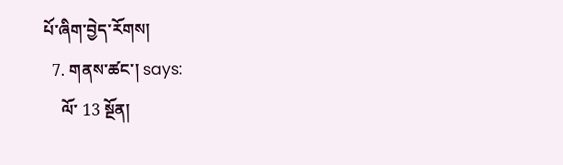པོ་ཞིག་བྱེད་རོགས།
  7. གནས་ཚང་། says:
    ལོ་ 13 སྔོན།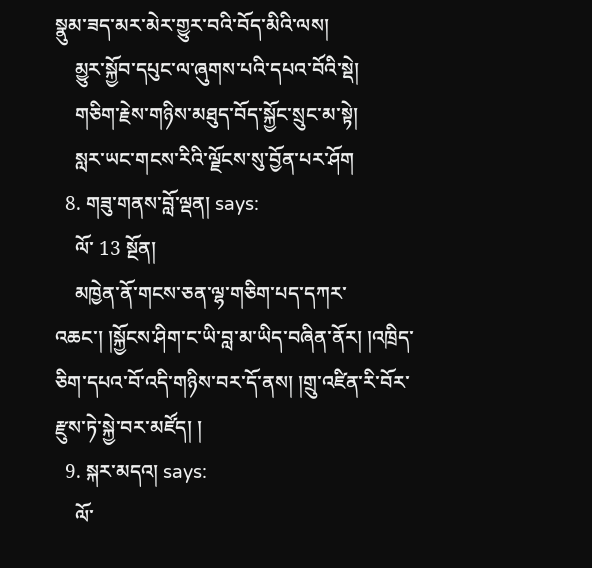སྣུམ་ཟད་མར་མེར་གྱུར་བའི་བོད་མིའི་ལས།
    མྱུར་སྐྱོབ་དཔུང་ལ་ཞུགས་པའི་དཔའ་བོའི་སྡེ།
    གཅིག་རྗེས་གཉིས་མཐུད་བོད་སྐྱོང་སྲུང་མ་སྟེ།
    སླར་ཡང་གངས་རིའི་ལྗོངས་སུ་བྱོན་པར་ཤོག
  8. གཟུ་གནས་བློ་ལྡན། says:
    ལོ་ 13 སྔོན།
    མཁྱེན་ནོ་གངས་ཅན་ལྷ་གཅིག་པད་དཀར་འཆང་། །སྐྱོངས་ཤིག་ང་ཡི་བླ་མ་ཡིད་བཞིན་ནོར། །འཁྲིད་ཅིག་དཔའ་བོ་འདི་གཉིས་བར་དོ་ནས། །གྲུ་འཛིན་རི་བོར་རྫུས་ཏེ་སྐྱེ་བར་མཛོད། །
  9. སྐར་མདའ། says:
    ལོ་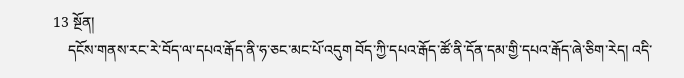13 སྔོན།
    དངོས་གནས་རང་རེ་བོད་ལ་དཔའ་རྒོད་ནི་ཧ་ཅང་མང་པོ་འདུག བོད་ཀྱི་དཔའ་རྒོད་ཚོ་ནི་དོན་དམ་གྱི་དཔའ་རྒོད་ཞེ་ཅིག་རེད། འདི་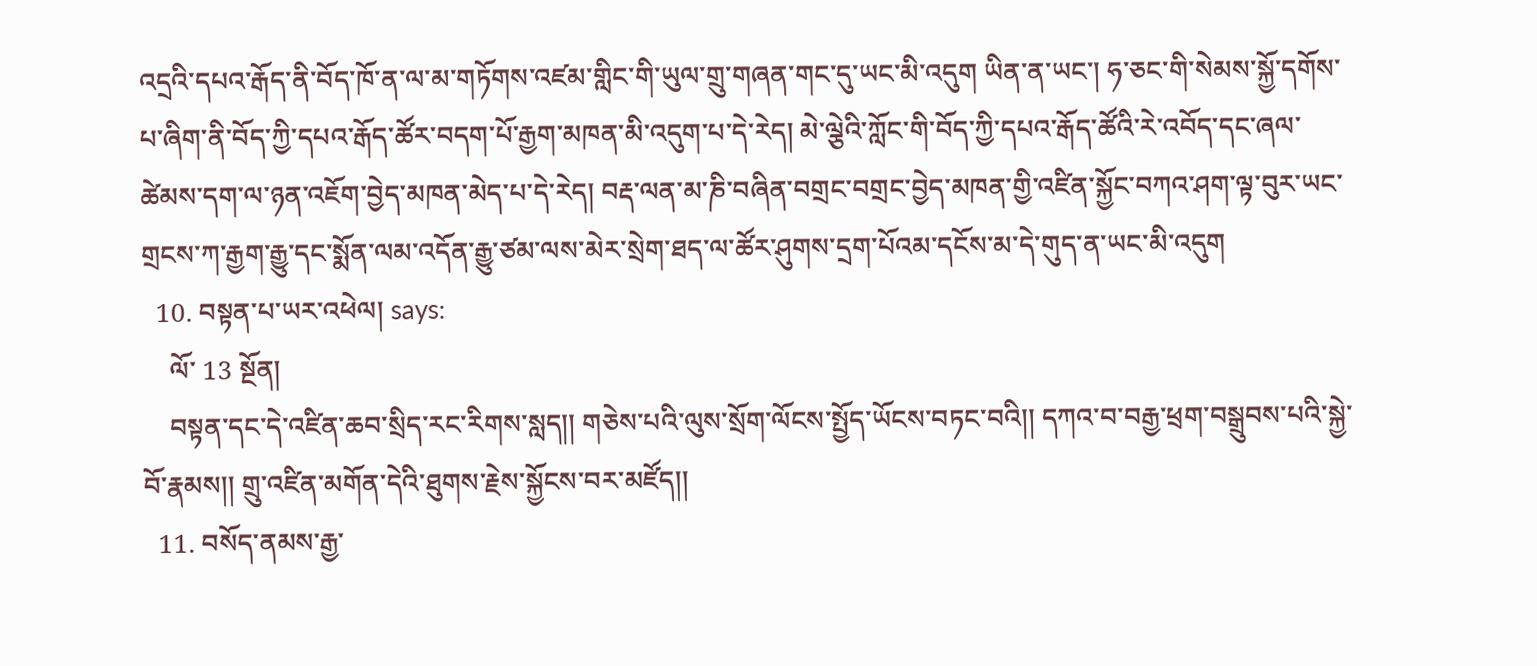འདྲའི་དཔའ་རྒོད་ནི་བོད་ཁོ་ན་ལ་མ་གཏོགས་འཛམ་གླིང་གི་ཡུལ་གྲུ་གཞན་གང་དུ་ཡང་མི་འདུག ཡིན་ན་ཡང་། ཧ་ཅང་གི་སེམས་སྐྱོ་དགོས་པ་ཞིག་ནི་བོད་ཀྱི་དཔའ་རྒོད་ཚོར་བདག་པོ་རྒྱག་མཁན་མི་འདུག་པ་དེ་རེད། མེ་ལྕེའི་ཀློང་གི་བོད་ཀྱི་དཔའ་རྒོད་ཚོའི་རེ་འབོད་དང་ཞལ་ཚེམས་དག་ལ་ཉན་འཇོག་བྱེད་མཁན་མེད་པ་དེ་རེད། བརྡ་ལན་མ་ཎི་བཞིན་བགྲང་བགྲང་བྱེད་མཁན་གྱི་འཛིན་སྐྱོང་བཀའ་ཤག་ལྟ་བུར་ཡང་གྲངས་ཀ་རྒྱག་རྒྱུ་དང་སྨོན་ལམ་འདོན་རྒྱུ་ཙམ་ལས་མེར་སྲེག་ཐད་ལ་ཚོར་ཤུགས་དྲག་པོའམ་དངོས་མ་དེ་གུད་ན་ཡང་མི་འདུག
  10. བསྟན་པ་ཡར་འཕེལ། says:
    ལོ་ 13 སྔོན།
    བསྟན་དང་དེ་འཛིན་ཆབ་སྲིད་རང་རིགས་སླད།། གཅེས་པའི་ལུས་སྲོག་ལོངས་སྤྱོད་ཡོངས་བཏང་བའི།། དཀའ་བ་བརྒྱ་ཕྲག་བསྒྲུབས་པའི་སྐྱེ་བོ་རྣམས།། གྲུ་འཛིན་མགོན་དེའི་ཐུགས་རྗེས་སྐྱོངས་བར་མཛོད།།
  11. བསོད་ནམས་རྒྱ་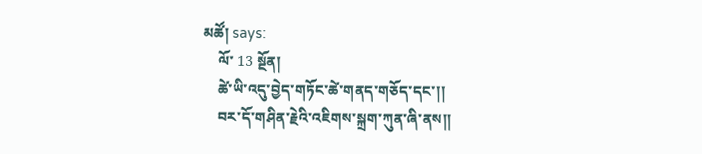མཚོ། says:
    ལོ་ 13 སྔོན།
    ཚེ་ཡི་འདུ་བྱེད་གཏོང་ཚེ་གནད་གཅོད་དང་།།
    བར་དོ་གཤིན་རྗེའི་འཇིགས་སྐྲག་ཀུན་ཞི་ནས།།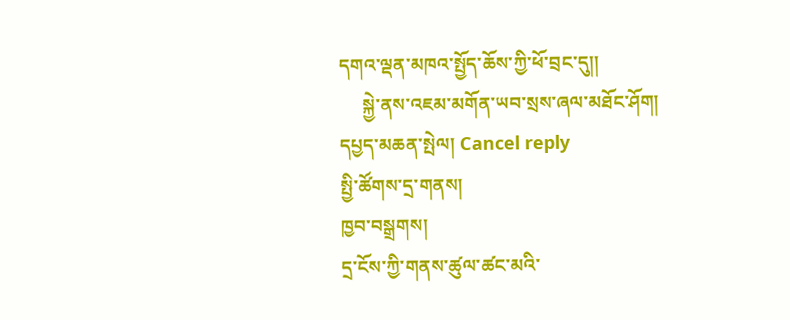དགའ་ལྡན་མཁའ་སྤྱོད་ཆོས་ཀྱི་ཕོ་བྲང་དུ།།
     སྐྱེ་ནས་འཇམ་མགོན་ཡབ་སྲས་ཞལ་མཐོང་ཤོག།
དཔྱད་མཆན་སྤེལ། Cancel reply
སྤྱི་ཚོགས་དྲ་གནས།
ཁྱབ་བསྒྲགས།
དྲ་ངོས་ཀྱི་གནས་ཚུལ་ཚང་མའི་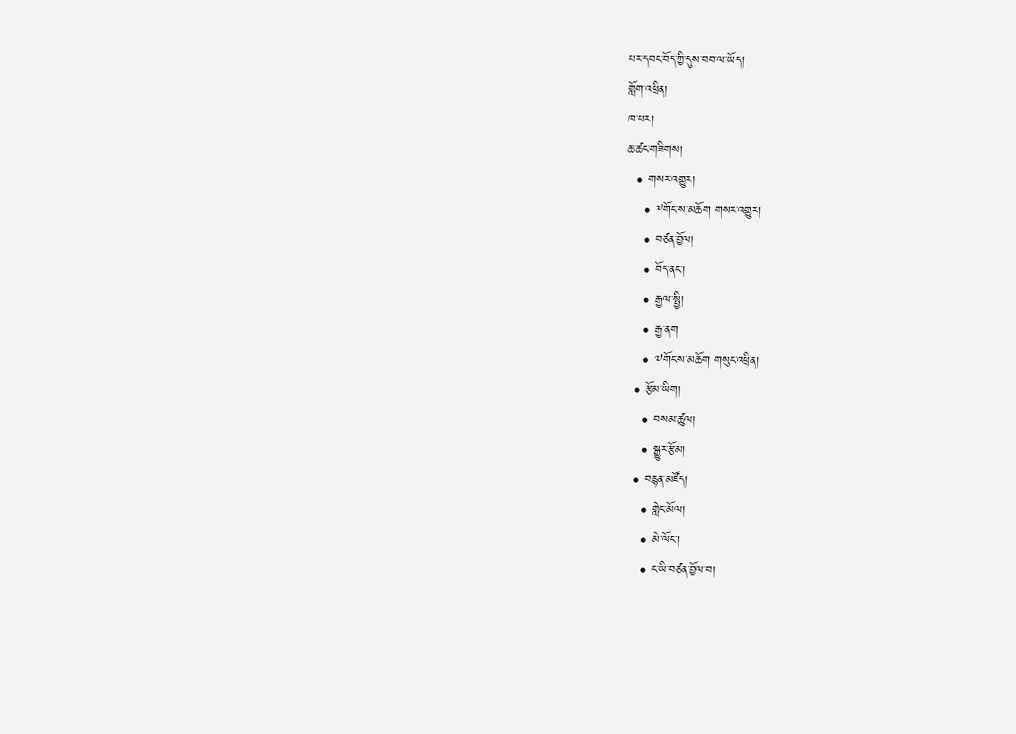པར་དབང་བོད་ཀྱི་དུས་བབ་ལ་ཡོད།
གློག་འཕྲིན།
ཁ་པར།
ཆ་ཚང་གཟིགས།
  • གསར་འགྱུར།
    • ༸གོང་ས་མཆོག གསར་འགྱུར།
    • བཙན་བྱོལ།
    • བོད་ནང་།
    • རྒྱལ་སྤྱི།
    • རྒྱ་ནག
    • ༧གོང་ས་མཆོག གསུང་འཕྲིན།
  • རྩོམ་ཡིག།
    • བསམ་ཚུལ།
    • སྒྱུར་རྩོམ།
  • བརྙན་མཛོད།
    • གླེང་མོལ།
    • མེ་ལོང་།
    • ང་ཡི་བཙན་བྱོལ་བ།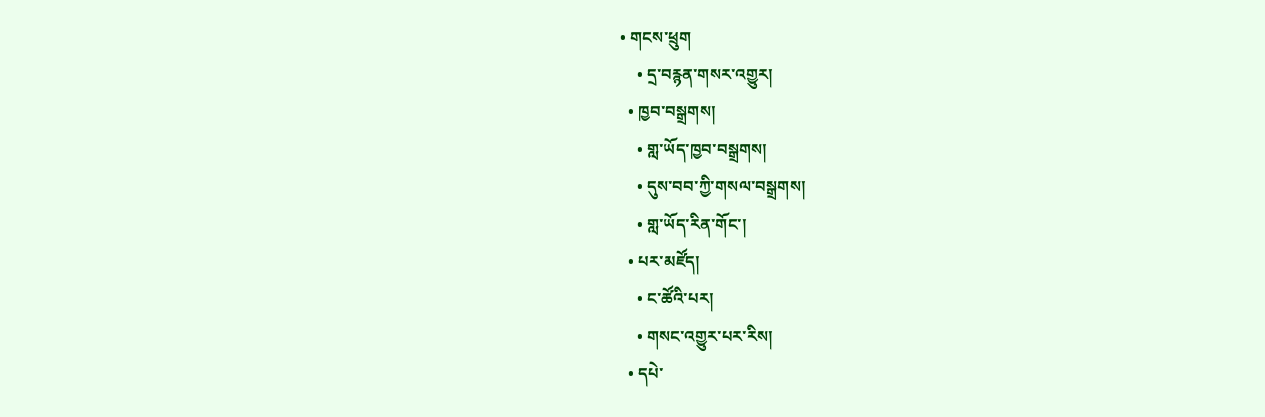• གངས་ཕྲུག
    • དྲ་བརྙན་གསར་འགྱུར།
  • ཁྱབ་བསྒྲགས།
    • གླ་ཡོད་ཁྱབ་བསྒྲགས།
    • དུས་བབ་ཀྱི་གསལ་བསྒྲགས།
    • གླ་ཡོད་རིན་གོང་།
  • པར་མཛོད།
    • ང་ཚོའི་པར།
    • གསང་འགྱུར་པར་རིས།
  • དཔེ་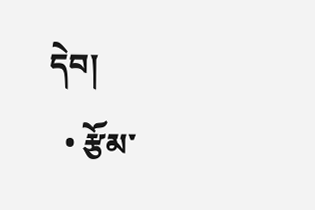དེབ།
  • རྩོམ་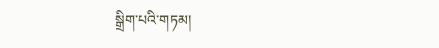སྒྲིག་པའི་གཏམ།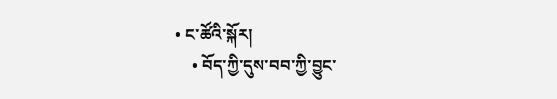• ང་ཚོའི་སྐོར།
    • བོད་ཀྱི་དུས་བབ་ཀྱི་བྱུང་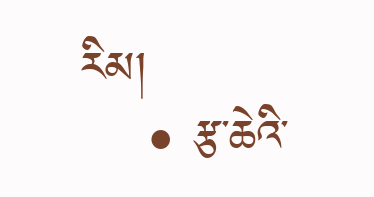རིམ།
    • རྩ་ཆེའི་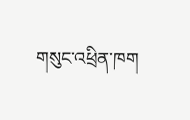གསུང་འཕྲིན་ཁག